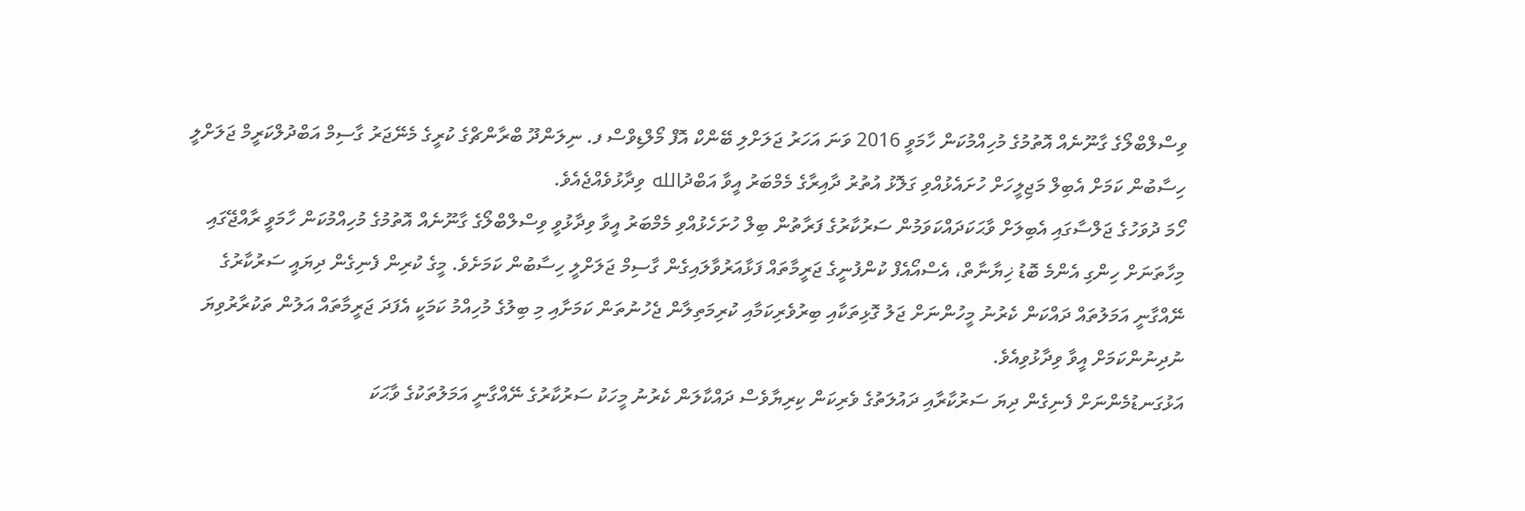ވިސްލްބްލޯގެ ގާނޫނެއް އޮތުމުގެ މުހިއްމުކަން ހާމަވީ 2016 ވަނަ އަހަރު ޖަލަށްލި ބޭންކް އޮފް މޯލްޑިވްސް ފ. ނިލަންދޫ ބްރާންޗްގެ ކުރީގެ މެނޭޖަރު ގާސިމް އަބްދުލްކަރީމް ޖަލަށްލީ ހިސާބުން ކަމަށް އެބިލް މަޖިލީހަށް ހުށައެޅުއްވި ގަލޮޅު އުތުރު ދާއިރާގެ މެމްބަރު އީވާ އަބްދުالله ވިދާޅުވެއްޖެއެވެ.
ހޯމަ ދުވަހުގެ ޖަލްސާގައި އެބިލަށް ވާޙަކަދައްކަވަމުން ސަރުކާރުގެ ފަރާތުން ބިލް ހުށަހެޅުއްވި މެމްބަރު އީވާ ވިދާޅުވީ ވިސްލްބްލޯގެ ގާނޫނެއް އޮތުމުގެ މުހިއްމުކަން ހާމަވީ ރާއްޖޭގައި މިހާތަނަށް ހިންގި އެންމެ ބޮޑު ޚިޔާނާތް، އެސްއޯއެފް ކުންފުނީގެ ޖަރީމާތައް ފަޅާއަރުވާލައިގެން ގާސިމް ޖަލަށްލީ ހިސާބުން ކަމަށެވެ. މީގެ ކުރިން ފެނިގެން ދިޔައީ ސަރުކާރުގެ ނޭއްގާނީ އަމަލުތައް ދައްކަން ކެރުނު މީހުންނަށް ޖަލު ގޮޅިތަކާއި ބިރުވެރިކަމާއި ކުރިމަތިލާން ޖެހުނުތަން ކަމަށާއި މި ބިލުގެ މުހިއްމު ކަމަކީ އެފަދަ ޖަރީމާތައް އަލުން ތަކުރާރުވިޔަ ނުދިނުންކަމަށް އީވާ ވިދާޅުވިއެވެ.
އަޅުގަނޑުމެންނަށް ފެނިގެން ދިޔަ ސަރުކާރާއި ދައުލަތުގެ ވެރިކަން ކިރިޔާވެސް ދައްކާލަން ކެރުނު މީހަކު ސަރުކާރުގެ ނޭއްގާނީ އަމަލުތަކުގެ ވާޙަކަ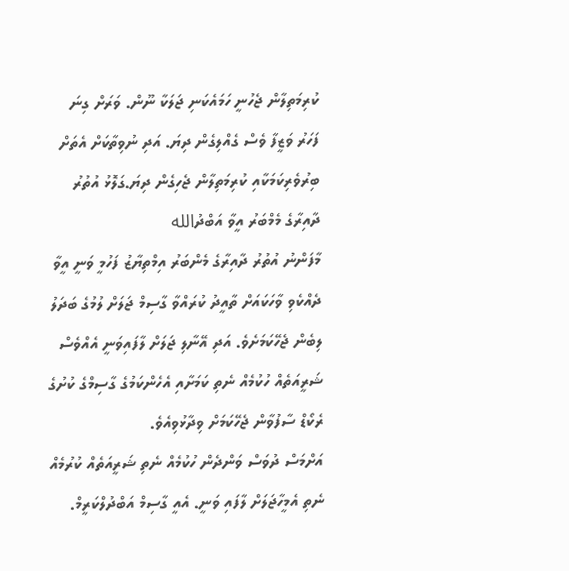ކުރިމަތިލާން ޖެހުނީ ހަމައެކަނި ޖަލަކާ ނޫން. ވަރަށް ގިނަ ފަހަރު ވަޒީފާ ވެސް ގެއްލިގެން ދިޔަ. އަދި ނުވިތާކަށް އެތަށް ބިރުވެރިކަމަކާއި ކުރިމަތިލާން ޖެހިގެން ދިޔަ.ގަލޮޅު އުތުރު ދާއިރާގެ މެމްބަރު އީވާ އަބްދުالله
މާފަންނު އުތުރު ދާއިރާގެ މެންބަރު އިމްތިޔާޒު ފަހުމީ ވަނީ އީވާ ދެއްކެވި ވާހަކައަށް ތާއީދު ކުރައްވާ ގާސިމް ޖަލަށް ލުމުގެ ބަދަލު ލިބެން ޖެހޭކަމަށެވެ. އަދި އޭނާލި ޖަލަށް ލާފައިވަނީ އެއްވެސް ޝަރީއަތެއް ހުކުމެއް ނެތި ކަމަށާއި އެހެންކަމުގެ ގާސިމްގެ ކުށުގެ ރެކޯޑް ސާފުވާން ޖެހޭކަމަށް ވިދާޅުވިއެވެ.
އަށްމަސް ދުވަސް ވަންދެން ހުކުމެއް ނެތި ޝަރީއަތެއް ކުރުމެއް ނެތި އެމީހާޖަލަށް ލާފައި ވަނީ. އެއީ ގާސިމް އަބްދުލްކަރީމް.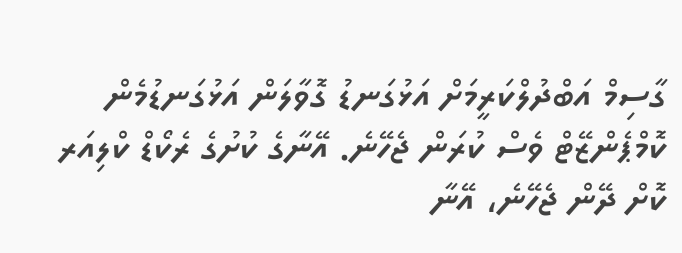ގާސިމް އަބްދުލްކަރީމަށް އަޅުގަނޑު ގޮވާލަން އަޅުގަނޑުމެން ކޮމްޕެންޒޭޓް ވެސް ކުރަން ޖެހޭނެ. އޭނާގެ ކުށުގެ ރެކޯޑް ކްލިއަރ ކޮށް ދޭން ޖެހޭނެ، އޭނާ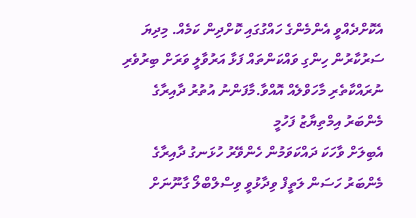އެކޮށްދެއްވީ އެންމެންގެ ހައްގުގައި ކޮށްދިން ކަމެއް. މިދިޔަ ސަރުކާރުން ހިންގި ވައްކަންތައް ފަޅާ އަރުވާލީ ވަރަށް ބިރުވެރި ނުރައްކާތެރި މާހަވްލެއް އޮއްވާ.މާފަންނު އުތުރު ދާއިރާގެ މެންބަރު އިމްތިޔާޒު ފަހުމީ
އެބިލަށް ވާހަކަ ދައްކަވަމުން ހެންވޭރު ހުޅަނގު ދާއިރާގެ މެންބަރު ހަސަން ލަތީފް ވިދާޅުވީ ވިސްލްބްލޯ ގާނޫނަށް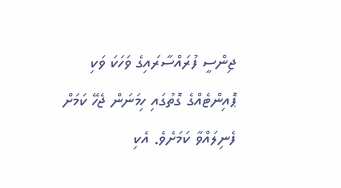ޖިންސީ ފުރައްސާރައިގެ ވަހަކަ ވަކި ޕޮއިންޓެއްގެ ގޮތުގައި ހިމަނަން ޖެހޭ ކަމަށް ފެނިލައްވާ ކަމަށެވެ. އެކި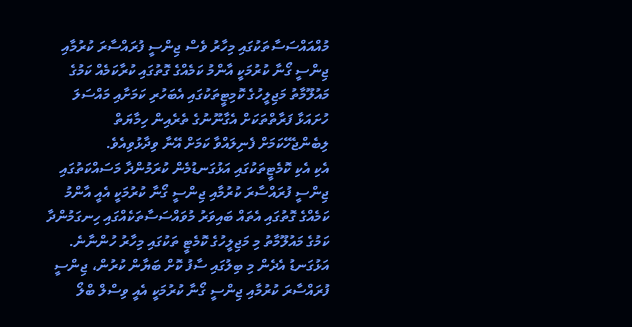މުއްއައްސަސާތަކުގައި މިހާރު ވެސް ޖިންސީ ފުރައްސާރަ ކުރުމާއި ޖިންސީ ގޯނާ ކުރުމަކީ އާންމު ކަމެއްގެ ގޮތުގައި ކުރާކަމެއް ކަމުގެ މައުލޫމާތު މަޖިލީހުގެ ކޮމިޓީތަކުގައި އެބަހުރި ކަމަށާއި މައްސަލަ ހުށައަޅާ ފަރާތްތަކަށް އެގާނޫނުގެ ތެރެއިން ހިމާޔަތް ލިބެންޖެހޭކަމަށް ފެނިލައްވާ ކަމަށް އޭނާ ވިދާޅުވިއެވެ.
އެކި އެކި ކޮމެޓީތަކުގައި އަޅުގަނޑުމެން ކުރަމުންދާ މަސައްކަތުގައި ޖިންސީ ފުރައްސާރަ ކުރުމާއި ޖިންސީ ގޯނާ ކުރުމަކީ އެއީ އާންމު ކަމެއްގެ ގޮތުގައި އެތައް ބައިވަރު މުވައްސަސާތަކެއްގައި ހިނގަމުންދާ ކަމުގެ މައުލޫމާތު މި މަޖިލީހުގެ ކޮމެޓީ ތަކުގައި މިހާރު ހުންނާނެ. އަޅުގަނޑު އެދެން މި ބިލުގައި ސާފު ކޮށް ބަޔާން ކުރުން، ޖިންސީ ފުރައްސާރަ ކުރުމާއި ޖިންސީ ގޯނާ ކުރުމަކީ އެއީ ވިސްލް ބްލޯ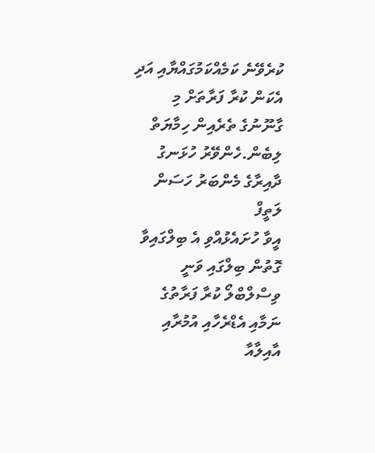ކުރެވޭނެ ކަމެއްކަމުގައްޔާއި އަދި އެކަން ކުރާ ފަރާތަށް މި ގާނޫނުގެ ތެރެއިން ހިމާޔަތް ލިބެން.ހެންވޭރު ހުޅަނގު ދާއިރާގެ މެންބަރު ހަސަން ލަތީފް
އީވާ ހުށައެޅުއްވި އެ ބިލްގައިވާ ގޮތުން ބިލްގައި ވަނީ ވިސްލްބްލޯ ކުރާ ފަރާތުގެ ނަމާއި އެޑްރެހާއި އުމުރާއި އާއިލާއާ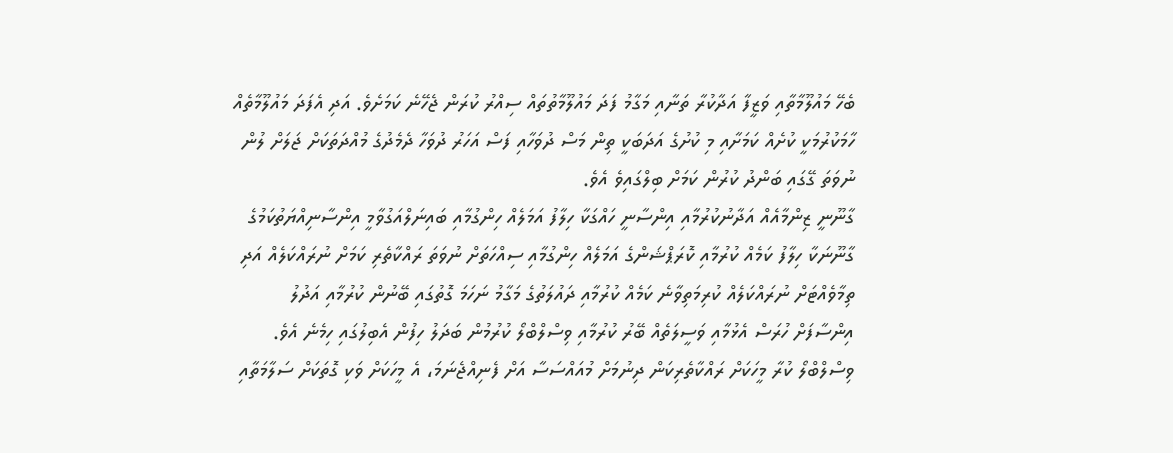ބެހޭ މައުލޫމާތާއި ވަޒީފާ އަދާކުރާ ތަނާއި މަގާމު ފަދަ މައުލޫމާތުތައް ސިއްރު ކުރަން ޖެހޭނެ ކަމަށެވެ. އަދި އެފަދަ މައުލޫމާތެއް ހާމަކުރުމަކީ ކުށެއް ކަމަށާއި މި ކުށުގެ އަދަބަކީ ތިން މަސް ދުވަހާއި ފަސް އަހަރު ދުވަހާ ދެމެދުގެ މުއްދަތަކަށް ޖަލަށް ލުން ނުވަތަ ގޭގައި ބަންދު ކުރުން ކަމަށް ބިލްގައިވެ އެވެ.
ގާނޫނީ ޒިންމާއެއް އަދާނުކުރުމާއި އިންސާނީ ހައްގަކާ ހިލާފު އަމަލެއް ހިންގުމާއި ބައިނަލްއަގުވާމީ އިންސާނިއްޔަތުކަމުގެ ގާނޫނަކާ ހިލާފު ކަމެއް ކުރުމާއި ކޮރަޕްޝަންގެ އަމަލެއް ހިންގުމާއި ސިއްހަތަށް ނުވަތަ ރައްކާތެރި ކަމަށް ނުރައްކަލެއް އަދި ތިމާވެއްޓަށް ނުރައްކަލެއް ކުރިމަތިވާނެ ކަމެއް ކުރުމާއި ދައުލަތުގެ މަގާމު ނަހަމަ ގޮތުގައި ބޭނުން ކުރުމާއި އަދުލު އިންސާފަށް ހުރަސް އެޅުމާއި ވަސީލަތެއް ބޭރު ކުރުމާއި ވިސްލްބްލޯ ކުރުމުން ބަދަލު ހިފުން އެބިލުގައި ހިމެނެ އެވެ. ވިސްލްބްލޯ ކުރާ މީހަކަށް ރައްކާތެރިކަން ދިނުމަށް މުއައްސަސާ އަށް ފެނިއްޖެނަމަ، އެ މީހަކަށް ވަކި ގޮތަކަށް ސަލާމަތާއި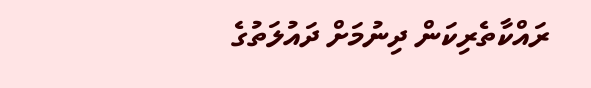ރައްކާތެރިކަން ދިނުމަށް ދައުލަތުގެ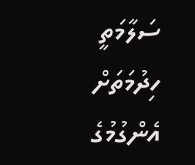ސަލާމަތީ ހިދުމަތަށް އެންގުމުގެ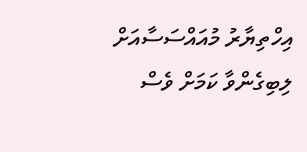އިހްތިޔާރު މުއައްސަސާއަށް ލިބިގެންވާ ކަމަށް ވެސް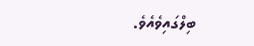ބިލްގައިވެއެވެ.